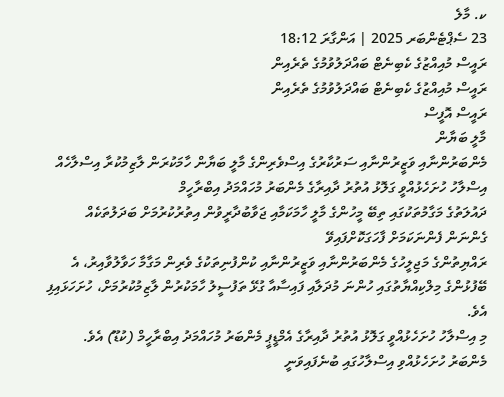ކ. މާލެ
23 ސެޕްޓެންބަރ 2025 | އަންގާރަ 18:12
ރައީސް މުއިއްޒުގެ ކެބިނެޓް ބައްދަލުވުމުގެ ތެރެއިން
ރައީސް މުއިއްޒުގެ ކެބިނެޓް ބައްދަލުވުމުގެ ތެރެއިން
ރައީސް އޮފީސް
މާލީ ބަޔާން
މެންބަރުންނާއި ވަޒީރުންނާއި ސަރުކާރުގެ އިސްވެރިންގެ މާލީ ބަޔާން ހާމަކުރަން ލާޒިމުކުރާ އިސްލާހެއް
އިސްލާހު ހުށަހެޅުއްވީ ގަލޮޅު އުތުރު ދާއިރާގެ މެންބަރު މުހައްމަދު އިބްރާހީމް
ދައުލަތުގެ މަގާމުތަކުގައި ތިބޭ މީހުންގެ މާލީ ހާމަކަމާއި ޖަވާބުދާރީވުން އިތުރުކުރުމަށް ބަދަލުތަކެއް ގެންނަން ފެންނަކަމަށް ފާހަގަކޮށްފައިވޭ
ރައްޔިތުންގެ މަޖިލީހުގެ މެންބަރުންނާއި ވަޒީރުންނާއި ކުންފުނިތަކުގެ ވެރިން މަގާމާ ހަވާލުވާއިރު، އެ ބޭފުޅުންގެ މިލްކިއްޔާތުގައި ހުންނަ މުދަލާއި ފައިސާއާ ގުޅޭ ތަފުސީލު ހާމަކުރުން ލާޒިމުކުރުމަށް، ހުށަހަޅައިފި އެވެ.
މި އިސްލާހު ހުށަހެޅުއްވީ ގަލޮޅު އުތުރު ދާއިރާގެ އެމްޑީޕީ މެންބަރު މުހައްމަދު އިބްރާހީމް (ކުޑޫ) އެވެ. މެންބަރު ހުށަހެޅުއްވި އިސްލާހުގައި ބުނެފައިވަނީ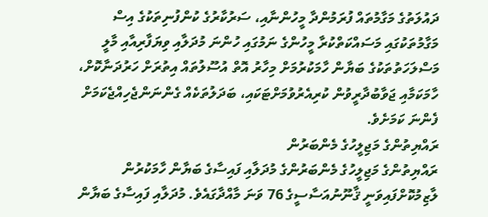ދައުލަތުގެ މަގާމުތައް ފުރަމުންދާ މީހުންނާއި، ސަރުކާރުގެ ކުންފުނިތަކުގެ އިސް މަގާމުތަކުގައި މަސައްކަތްކުރާ މީހުންގެ ނަމުގައި ހުންނަ މުދަލާއި ވިޔަފާރިއާއި މާލީ މަސްލަހަތުތަކުގެ ބަޔާން ހާމަކުރުމަށް މިހާރު އޮތް އުސޫލުތައް އިތުރަށް ހަރުދަނާކޮށް، ހާމަކަމާއި ޖަވާބުދާރީވުން ކުރިއެރުވުމަށްޓަކައި، ބަދަލުތަކެއް ގެންނަންޖެހިއްޖެކަމަށް ފެންނަ ކަމަށެވެ.
ރައްޔިތުންގެ މަޖިލީހުގެ މެންބަރުން
ރައްޔިތުންގެ މަޖިލީހުގެ މެންބަރުންގެ މުދަލާއި ފައިސާގެ ބަޔާން ހާމަކުރުން ލާޒިމުކޮށްފައިވަނީ ޤާނޫނުއަސާސީގެ 76 ވަނަ މާއްދާގައެވެ. މުދަލާއި ފައިސާގެ ބަޔާން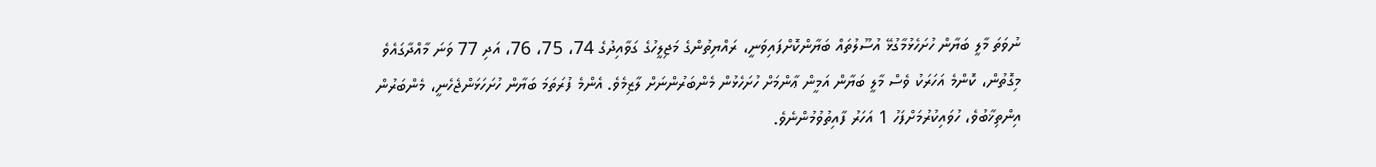ނުވަތަ މާލީ ބަޔާން ހުށަހެޅުމާގުޅޭ އުސޫލުތައް ބަޔާންކޮށްފައިވަނީ، ރައްޔިތުންގެ މަޖިލީހުގެ ގަވާއިދުގެ 74، 75، 76، އަދި 77 ވަނަ މާއްދާގައެވެ
މިގޮތުން، ކޮންމެ އަހަރަކު ވެސް މާލީ ބަޔާން އަމީން ޢާންމަށް ހުށަހެޅުން މެންބަރުންނަށް ލާޒިމެވެ. އެންމެ ފުރަތަމަ ބަޔާން ހުށަހަޅަންޖެހެނީ، މެންބަރުން އިންތިޚާބުވެ، ހުވައިކުރުމަށްފަހު 1 އަހަރު ފާއިތުވުމުންނެވެ.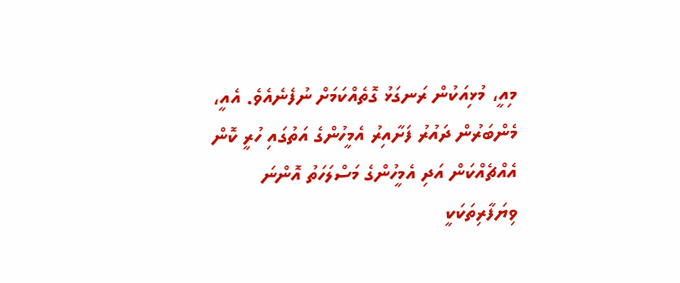މިއީ، މުޅިއަކުން ރަނގަޅު ގޮތެއްކަމަށް ނުފެނެއެވެ. އެއީ، މެންބަރުން ދައުރު ފަށާއިރު އެމީހުންގެ އަތުގައި ހުރީ ކޮން އެއްޗެއްކަން އަދި އެމީހުންގެ މަސްލަހަތު އޮންނަ ވިޔަފާރިތަކަކީ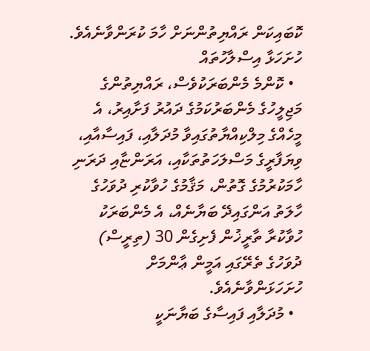ކޮބައިކަން ރައްޔިތުންނަށް ހާމަ ކުރަންވާނެއެވެ.
ހުށަހަޅާ އިސްލާހުތައް
  • ކޮންމެ މެންބަރަކުވެސް، ރައްޔިތުންގެ މަޖިލީހުގެ މެންބަރުކަމުގެ ދައުރު ފަށާއިރު، އެ މީހެއްގެ މިލްކިއްޔާތުގައިވާ މުދަލާއި، ފައިސާއާއި، ވިޔަފާރީގެ މަސްލަހަތުތަކާއި، އަރަންޏާއި ދަރަނި ހާމަކުރުމުގެ ގޮތުން، މަޤާމުގެ ހުވާކުރި ދުވަހުގެ ހާލަތު އަންގައިދޭ ބަޔާނެއް، އެ މެންބަރަކު ހުވާކުރާ ތާރީޚުން ފެށިގެން 30 (ތިރީސް) ދުވަހުގެ ތެރޭގައި އަމީން ޢާންމަށް ހުށަހަޅަންވާނެއެވެ.
  • މުދަލާއި ފައިސާގެ ބަޔާނަކީ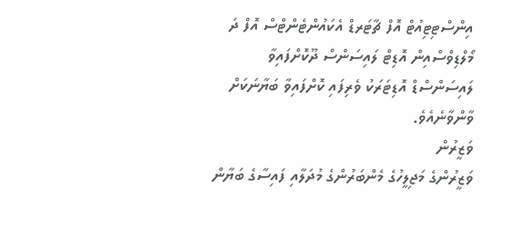އިންސްޓިޓިއުޓް އޮފް ޗާޓަރޑް އެކައުންޓެންޓްސް އޮފް ދަ މޯލްޑިވްސްއިން އޮޑިޓް ލައިސަންސް ދޫކޮށްފައިވާ ލައިސަންސްޑް އޮޑިޓަރަކު ވެރިފައި ކޮށްފައިވާ ބަޔާނަކަށް ވާންވާނެއެވެ.
ވަޒީރުން
ވަޒީރުންގެ މަޖިލީހުގެ މެންބަރުންގެ މުދަލާއި ފައިސާގެ ބަޔާން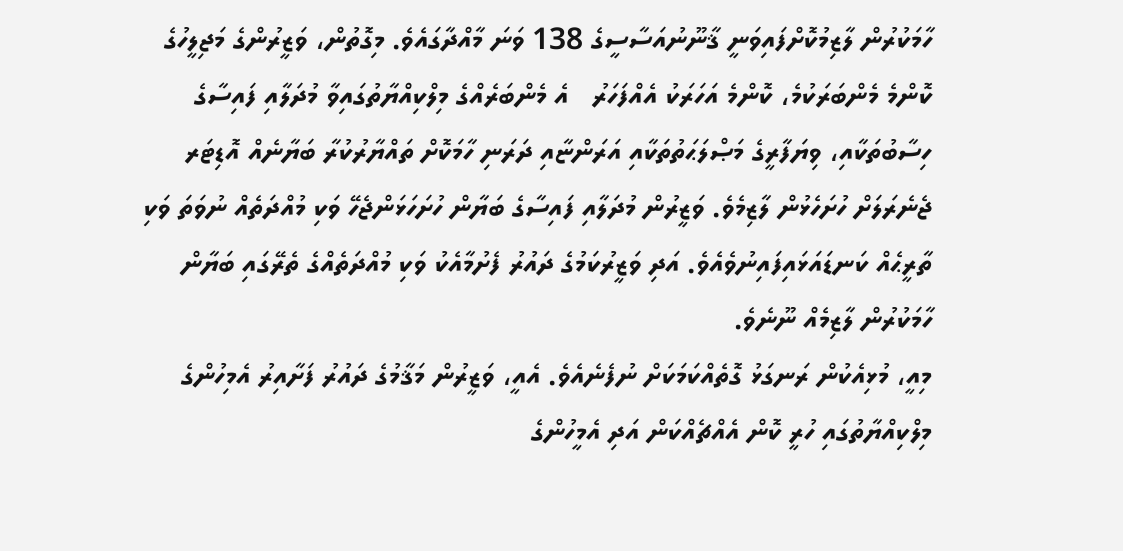ހާމަކުރުން ލާޒިމުކޮށްފައިވަނީ ޤާނޫނުއަސާސީގެ 138 ވަނަ މާއްދާގައެވެ. މިގޮތުން، ވަޒީރުންގެ މަޖިލީހުގެ ކޮންމެ މެންބަރަކުމެ، ކޮންމެ އަހަރަކު އެއްފަހަރު   އެ މެންބަރެއްގެ މިލްކިއްޔާތުގައިވާ މުދަލާއި ފައިސާގެ ހިސާބުތަކާއި، ވިޔަފާރީގެ މަޞްލަޙަތުތަކާއި އަރަންޏާއި ދަރަނި ހާމަކޮށް ތައްޔާރުކުރާ ބަޔާނެއް އޮޑިޓަރ ޖެނެރަލަށް ހުށަހެޅުން ލާޒިމެވެ. ވަޒީރުން މުދަލާއި ފައިސާގެ ބަޔާން ހުށަހަޅަންޖެހޭ ވަކި މުއްދަތެއް ނުވަތަ ވަކި ތާރީޙެއް ކަނޑައަޅައިފައިނުވެއެވެ. އަދި ވަޒީރުކަމުގެ ދައުރު ފެށުމާއެކު ވަކި މުއްދަތެއްގެ ތެރޭގައި ބަޔާން ހާމަކުރުން ލާޒިމެއް ނޫނެވެ.
މިއީ، މުޅިއެކުން ރަނގަޅު ގޮތެއްކަމަކަށް ނުފެނެއެވެ. އެއީ، ވަޒީރުން މަޤާމުގެ ދައުރު ފަށާއިރު އެމިހުންގެ މިލްކިއްޔާތުގައި ހުރީ ކޮން އެއްޗެއްކަން އަދި އެމީހުންގެ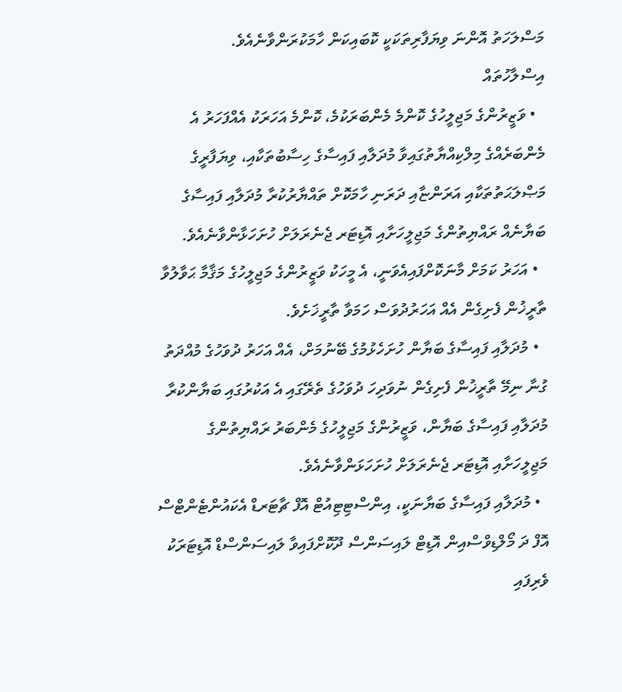މަސްލަހަތު އޮންނަ ވިޔަފާރިތަކަކީ ކޮބައިކަން ހާމަކުރަންވާނެއެވެ.
އިސްލާހުތައް
  • ވަޒީރުންގެ މަޖިލީހުގެ ކޮންމެ މެންބަރަކުމެ، ކޮންމެ އަހަރަކު އެއްފަހަރު އެ މެންބަރެއްގެ މިލްކިއްޔާތުގައިވާ މުދަލާއި ފައިސާގެ ހިސާބުތަކާއި، ވިޔަފާރީގެ މަޞްލަޙަތުތަކާއި އަރަންޏާއި ދަރަނި ހާމަކޮށް ތައްޔާރުކުރާ މުދަލާއި ފައިސާގެ ބަޔާނެއް ރައްޔިތުންގެ މަޖިލީހަށާއި އޮޑިޓަރ ޖެނެރަލަށް ހުށަހަޅާންވާނެއެވެ.
  • އަހަރު ކަމަށް މާނަކޮށްފައިއެވަނީ، އެ މީހަކު ވަޒީރުންގެ މަޖިލީހުގެ މަޤާމާ ޙަވާލުވާ ތާރީޚުން ފެށިގެން އެއް އަހަރުދުވަސް ހަމަވާ ތާރީޚަށެވެ.
  • މުދަލާއި ފައިސާގެ ބަޔާން ހުށަހެޅުމުގެ ބޭނުމަށް، އެއް އަހަރު ދުވަހުގެ މުއްދަތު ގުނާ ނިމޭ ތާރީޚުން ފެށިގެން ނުވަދިހަ ދުވަހުގެ ތެރޭގައި އެ އަކުރުގައި ބަޔާންކުރާ މުދަލާއި ފައިސާގެ ބަޔާން، ވަޒީރުންގެ މަޖިލީހުގެ މެންބަރު ރައްޔިތުންގެ މަޖިލީހަށާއި އޮޑިޓަރ ޖެނެރަލަށް ހުށަހަޅަންވާނެއެވެ.
  • މުދަލާއި ފައިސާގެ ބަޔާނަކީ، އިންސްޓިޓިއުޓް އޮފް ޗާޓަރޑް އެކައުންޓެންޓްސް އޮފް ދަ މޯލްޑިވްސްއިން އޮޑިޓް ލައިސަންސް ދޫކޮށްފައިވާ ލައިސަންސްޑް އޮޑިޓަރަކު ވެރިފައި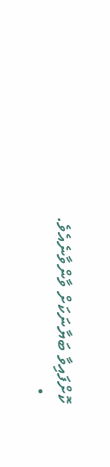ކޮށްފައިވާ ބަޔާނަކަށް ވާންވާނެއެވެ.
  •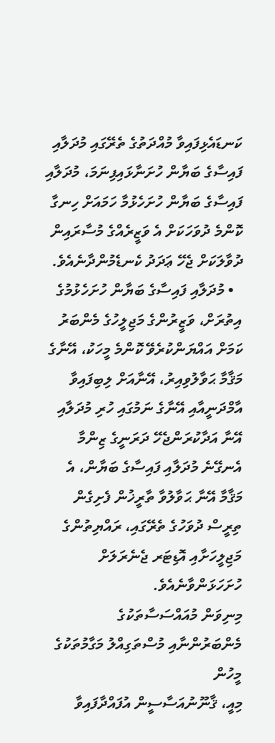ކަނޑައެޅިފައިވާ މުއްދަތުގެ ތެރޭގައި މުދަލާއި ފައިސާގެ ބަޔާން ހުށަނާޅައިފިނަމަ، މުދަލާއި ފައިސާގެ ބަޔާން ހުށަހެޅުމާ ހަމައަށް ހިނގާ ކޮންމެ ދުވަހަކަށް އެ ވަޒީރެއްގެ މުސާރައިން ދުވާލަކަށް ޖެހޭ ޢަދަދު ކެނޑެމުންދާނެއެވެ.
  • މުދަލާއި ފައިސާގެ ބަޔާން ހުށަހެޅުމުގެ އިތުރަށް، ވަޒީރުންގެ މަޖިލީހުގެ މެންބަރު ކަމަށް އައްޔަންކުރެވޭ ކޮންމެ މީހަކު، އޭނާގެ މަޤާމާ ޙަވާލުވިއިރު، އޭނާއަށް ލިބިފައިވާ އާމްދަނީއާއި އޭނާގެ ނަމުގައި ހުރި މުދަލާއި އޭނާ އަދާކުރަންޖެހޭ ދަރަނީގެ ޒިންމާ އެނގޭނެ މުދަލާއި ފައިސާގެ ބަޔާން، އެ މަޤާމާ އޭނާ ޙަވާލުވާ ތާރީޚުން ފެށިގެން ތިރީސް ދުވަހުގެ ތެރޭގައި، ރައްޔިތުންގެ މަޖިލީހަށާއި އޮޑިޓަރ ޖެނެރަލަށް ހުށަހަޅަންވާނެއެވެ.
މިނިވަން މުއައްސަސާތަކުގެ މެންބަރުންނާއި މުސްތަގިއްލު މަގާމުތަކުގެ މީހުން
މިއީ، ޤާނޫނުއަސާސީން އުފައްދާފައިވާ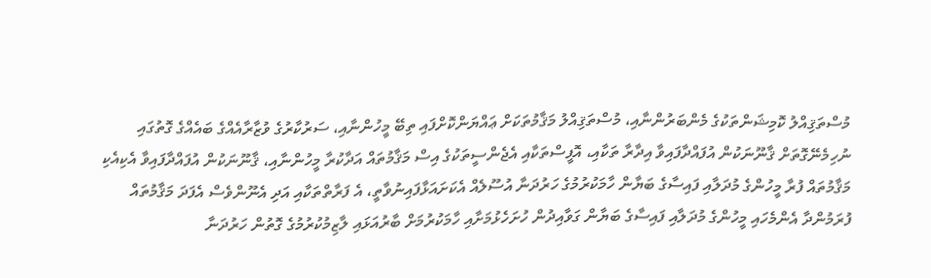މުސްތަޤިއްލު ކޮމިޝަންތަކުގެ މެންބަރުންނާއި، މުސްތަޤިއްލު މަޤާމުތަކަށް ޢައްޔަންކޮށްފައި ތިބޭ މީހުންނާއި، ސަރުކާރުގެ ވުޒާރާއެއްގެ ބައެއްގެ ގޮތުގައި ނުހިމެނޭގޮތަށް ޤާނޫނަކުން އުފައްދާފައިވާ އިދާރާ ތަކާއި، އޮފީސްތަކާއި އެޖެންސީތަކުގެ އިސް މަޤާމުތައް އަދާކުރާ މީހުންނާއި، ޤާނޫނަކުން އުފައްދާފައިވާ އެކިއެކި މަޤާމުތައް ފުރާ މީހުންގެ މުދަލާއި ފައިސާގެ ބަޔާން ހާމަކުރުމުގެ ހަރުދަނާ އުސޫލެއް އެކަށައަޅާފައިނުވާތީ، އެ ފަރާތްތަކާއި އަދި އެނޫންވެސް އެފަދަ މަޤާމުތައް ފުރަމުންދާ އެންމެހައި މީހުންގެ މުދަލާއި ފައިސާގެ ބަޔާން ގަވާއިދުން ހުށަހެޅުމަށާއި ހާމަކުރުމަށް ބާރުއަޅައި ލާޒިމުކުރުމުގެ ގޮތުން ހަރުދަނާ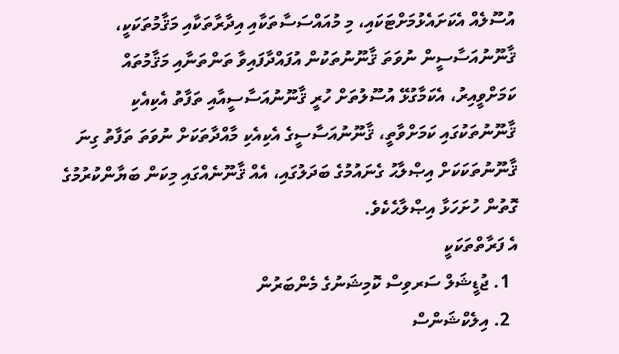އުސޫލެއް އެކަށައެޅުމަށްޓަކައި، މި މުއައްސަސާތަކާއި އިދާރާތަކާއި މަޤާމުތަކަކީ، ޤާނޫނުއަސާސީން ނުވަތަ ޤާނޫނުތަކުން އުފައްދާފައިވާ ތަންތަނާއި މަޤާމުތައް ކަމަށްވީއިރު، އެކަމާގުޅޭ އުސޫލުތަށް ހުރީ ޤާނޫނުއަސާސީއާއި ތަފާތު އެކިއެކި ޤާނޫނުތަކުގައި ކަމަށްވާތީ، ޤާނޫނުއަސާސީގެ އެކިއެކި މާއްދާތަކަށް ނުވަތަ ތަފާތު ގިނަ ޤާނޫނުތަކަކަށް އިޞްލާޙު ގެނައުމުގެ ބަދަލުގައި، އެއް ޤާނޫނެއްގައި މިކަން ބަޔާންކުރުމުގެ ގޮތުން ހުށަހަޅާ އިޞްލާޙެކެވެ.
އެ ފަރާތްތަކަކީ
  1. ޖުޑީޝަލް ސަރވިސް ކޮމިޝަނުގެ މެންބަރުން
  2. އިލެކްޝަންސް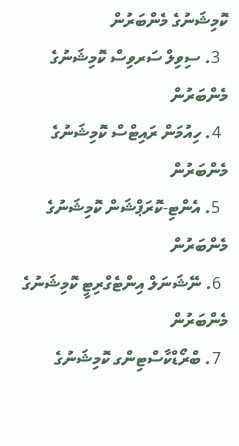ކޮމިޝަނުގެ މެންބަރުން
  3. ސިވިލް ސަރވިސް ކޮމިޝަނުގެ މެންބަރުން
  4. ހިއުމަން ރައިޓްސް ކޮމިޝަނުގެ މެންބަރުން
  5. އެންޓި-ކޮރަޕްޝަން ކޮމިޝަނުގެ މެންބަރުން
  6. ނޭޝަނަލް އިންޓެގްރިޓީ ކޮމިޝަނުގެ މެންބަރުން
  7. ބްރޯޑްކާސްޓިންގ ކޮމިޝަނުގެ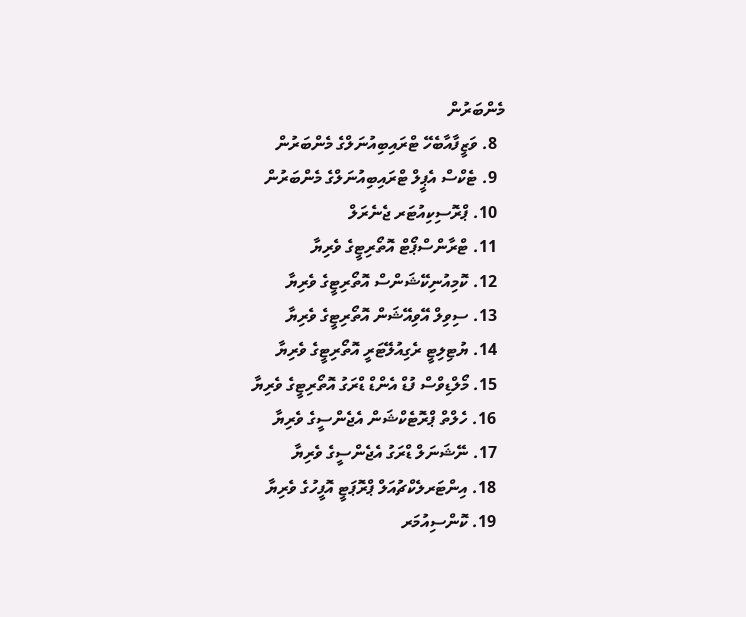މެންބަރުން
  8. ވަޒީފާއާބެހޭ ޓްރައިބިއުނަލްގެ މެންބަރުން
  9. ޓެކްސް އެޕީލް ޓްރައިބިއުނަލްގެ މެންބަރުން
  10. ޕްރޮސިކިއުޓަރ ޖެނެރަލް
  11. ޓްރާންސްޕޯޓް އޮތޯރިޓީގެ ވެރިޔާ
  12. ކޮމިއުނިކޭޝަންސް އޮތޯރިޓީގެ ވެރިޔާ
  13. ސިވިލް އޭވިއޭޝަން އޮތޯރިޓީގެ ވެރިޔާ
  14. ޔުޓިލިޓީ ރެގިއުލޭޓަރީ އޮތޯރިޓީގެ ވެރިޔާ
  15. މޯލްޑިވްސް ފުޑް އެންޑް ޑްރަގު އޮތޯރިޓީގެ ވެރިޔާ
  16. ހެލްތް ޕްރޮޓެކްޝަން އެޖެންސީގެ ވެރިޔާ
  17. ނޭޝަނަލް ޑްރަގު އެޖެންސީގެ ވެރިޔާ
  18. އިންޓަރލެކްޗުއަލް ޕްރޮޕަޓީ އޮފީހުގެ ވެރިޔާ
  19. ކޮންސިއުމަރ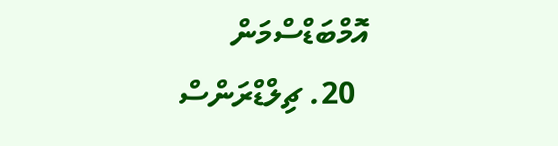އޮމްބަޑްސްމަން
  20. ޗިލްޑްރަންސް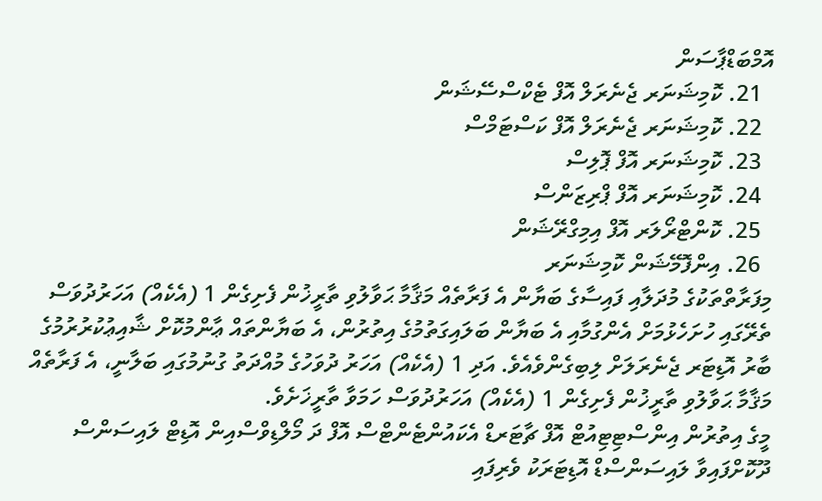އޮމްބަޑްޕާސަން
  21. ކޮމިޝަނަރ ޖެނެރަލް އޮފް ޓެކްސްސޭޝަން
  22. ކޮމިޝަނަރ ޖެނެރަލް އޮފް ކަސްޓަމްސް
  23. ކޮމިޝަނަރ އޮފް ޕޮލިސް
  24. ކޮމިޝަނަރ އޮފް ޕްރިޒަންސް
  25. ކޮންޓްރޯލަރ އޮފް އިމިގްރޭޝަން
  26. އިންފޮމޭޝަން ކޮމިޝަނަރ
މިފަރާތްތަކުގެ މުދަލާއި ފައިސާގެ ބަޔާން އެ ފަރާތެއް މަޤާމާ ޙަވާލުވި ތާރީޚުން ފެށިގެން 1 (އެކެއް) އަހަރުދުވަސް ތެރޭގައި ހުށަހެޅުމަށް އެންގުމާއި އެ ބަޔާން ބަލައިގަތުމުގެ އިތުރުން، އެ ބަޔާންތައް ޢާންމުކޮށް ޝާއިޢުކުރުރުމުގެ ބާރު އޮޑިޓަރ ޖެނެރަލަށް ލިބިގެންވެއެވެ. އަދި 1 (އެކެއް) އަހަރު ދުވަހުގެ މުއްދަތު ގުނުމުގައި ބަލާނީ، އެ ފަރާތެއް މަޤާމާ ޙަވާލުވި ތާރީޚުން ފެށިގެން 1 (އެކެއް) އަހަރުދުވަސް ހަމަވާ ތާރީޚަށެވެ.
މީގެ އިތުރުން އިންސްޓިޓިއުޓް އޮފް ޗާޓަރޑް އެކައުންޓެންޓްސް އޮފް ދަ މޯލްޑިވްސްއިން އޮޑިޓް ލައިސަންސް ދޫކޮށްފައިވާ ލައިސަންސްޑް އޮޑިޓަރަކު ވެރިފައި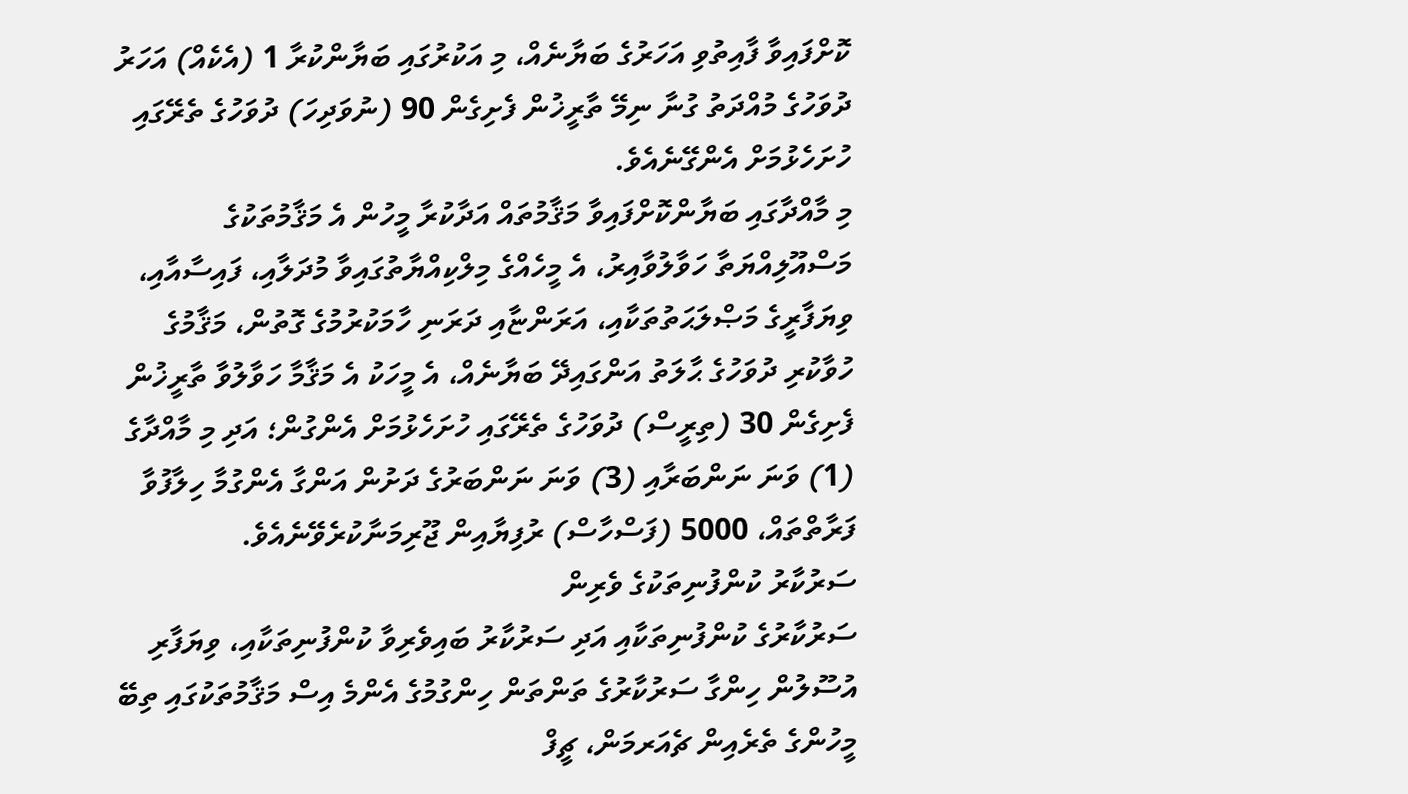ކޮށްފައިވާ ފާއިތުވި އަހަރުގެ ބަޔާނެއް، މި އަކުރުގައި ބަޔާންކުރާ 1 (އެކެއް) އަހަރު ދުވަހުގެ މުއްދަތު ގުނާ ނިމޭ ތާރީޚުން ފެށިގެން 90 (ނުވަދިހަ) ދުވަހުގެ ތެރޭގައި ހުށަހެޅުމަށް އެންގޭނެއެވެ.
މި މާއްދާގައި ބަޔާންކޮށްފައިވާ މަޤާމުތައް އަދާކުރާ މީހުން އެ މަޤާމުތަކުގެ މަސްއޫލިއްޔަތާ ހަވާލުވާއިރު، އެ މީހެއްގެ މިލްކިއްޔާތުގައިވާ މުދަލާއި، ފައިސާއާއި، ވިޔަފާރީގެ މަޞްލަޙަތުތަކާއި، އަރަންޏާއި ދަރަނި ހާމަކުރުމުގެ ގޮތުން، މަޤާމުގެ ހުވާކުރި ދުވަހުގެ ޙާލަތު އަންގައިދޭ ބަޔާނެއް، އެ މީހަކު އެ މަޤާމާ ހަވާލުވާ ތާރީޚުން ފެށިގެން 30 (ތިރީސް) ދުވަހުގެ ތެރޭގައި ހުށަހެޅުމަށް އެންގުން؛ އަދި މި މާއްދާގެ (1) ވަނަ ނަންބަރާއި (3) ވަނަ ނަންބަރުގެ ދަށުން އަންގާ އެންގުމާ ހިލާފުވާ ފަރާތްތައް، 5000 (ފަސްހާސް) ރުފިޔާއިން ޖޫރިމަނާކުރެވޭނެއެވެ.
ސަރުކާރު ކުންފުނިތަކުގެ ވެރިން
ސަރުކާރުގެ ކުންފުނިތަކާއި އަދި ސަރުކާރު ބައިވެރިވާ ކުންފުނިތަކާއި، ވިޔަފާރި އުސޫލުން ހިންގާ ސަރުކާރުގެ ތަންތަން ހިންގުމުގެ އެންމެ އިސް މަޤާމުތަކުގައި ތިބޭ މީހުންގެ ތެރެއިން ޗެއަރމަން، ޗީފް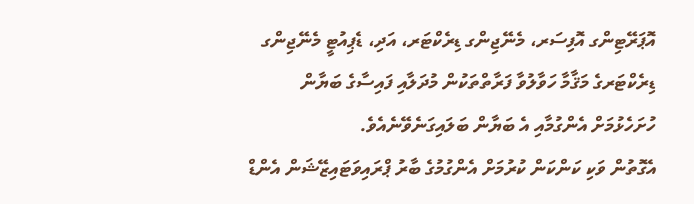އޮޕަރޭޓިންގ އޮފިސަރ، މެނޭޖިންގ ޑިރެކްޓަރ، އަދި، ޑެޕިއުޓީ މެނޭޖިންގ ޑިރެކްޓަރގެ މަޤާމާ ހަވާލުވާ ފަރާތްތަކުން މުދަލާއި ފައިސާގެ ބަޔާން ހުށަހެޅުމަށް އެންގުމާއި އެ ބަޔާން ބަލައިގަނެވޭނެއެވެ.
އެގޮތުން ވަކި ކަންކަން ކުރުމަށް އެންގުމުގެ ބާރު ޕްރައިވަޓައިޒޭޝަން އެންޑް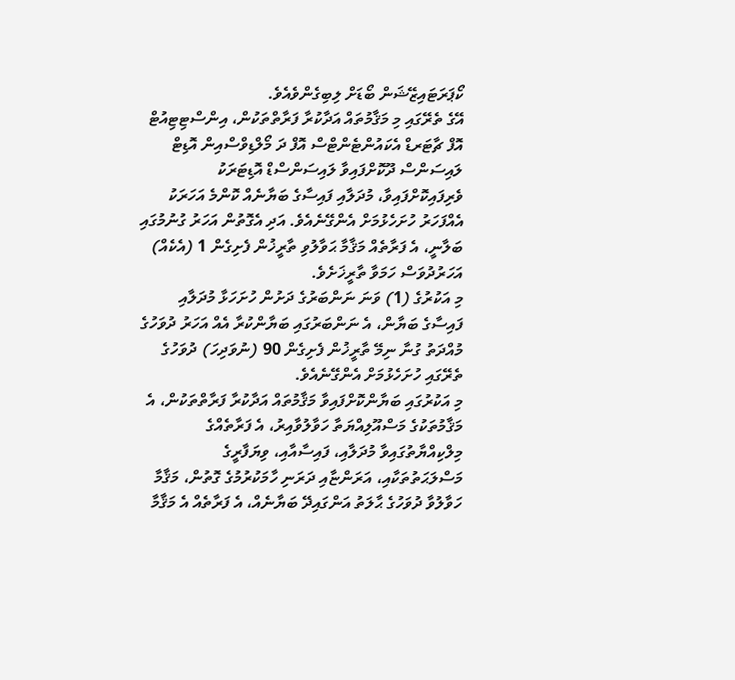ކޯޕަރަޓައިޒޭޝަން ބޯޑަށް ލިބިގެންވެއެވެ.
އޭގެ ތެރޭގައި މި މަޤާމުތައް އަދާކުރާ ފަރާތްތަކުން، އިންސްޓިޓިއުޓް އޮފް ޗާޓަރޑް އެކައުންޓެންޓްސް އޮފް ދަ މޯލްޑިވްސްއިން އޮޑިޓް ލައިސަންސް ދޫކޮށްފައިވާ ލައިސަންސްޑް އޮޑިޓަރަކު ވެރިފައިކޮށްފައިވާ، މުދަލާއި ފައިސާގެ ބަޔާނެއް ކޮންމެ އަހަރަކު އެއްފަހަރު ހުށަހެޅުމަށް އެންގޭނެއެވެ. އަދި އެގޮތުން އަހަރު ގުނުމުގައި ބަލާނީ، އެ ފަރާތެއް މަޤާމާ ޙަވާލުވި ތާރީޚުން ފެށިގެން 1 (އެކެއް) އަހަރުދުވަސް ހަމަވާ ތާރީޚަށެވެ.
މި އަކުރުގެ (1) ވަނަ ނަންބަރުގެ ދަށުން ހުށަހަޅާ މުދަލާއި ފައިސާގެ ބަޔާން، އެ ނަންބަރުގައި ބަޔާންކުރާ އެއް އަހަރު ދުވަހުގެ މުއްދަތު ގުނާ ނިމޭ ތާރީޚުން ފެށިގެން 90 (ނުވަދިހަ) ދުވަހުގެ ތެރޭގައި ހުށަހެޅުމަށް އެންގޭނެއެވެ.
މި އަކުރުގައި ބަޔާންކޮށްފައިވާ މަޤާމުތައް އަދާކުރާ ފަރާތްތަކުން، އެ މަޤާމުތަކުގެ މަސްއޫލިއްޔަތާ ހަވާލުވާއިރު، އެ ފަރާތެއްގެ މިލްކިއްޔާތުގައިވާ މުދަލާއި، ފައިސާއާއި، ވިޔަފާރީގެ މަސްލަޙަތުތަކާއި، އަރަންޏާއި ދަރަނި ހާމަކުރުމުގެ ގޮތުން، މަޤާމާ ހަވާލުވާ ދުވަހުގެ ޙާލަތު އަންގައިދޭ ބަޔާނެއް، އެ ފަރާތެއް އެ މަޤާމާ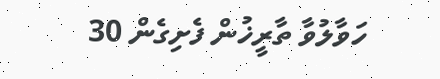ހަވާލުވާ ތާރީޚުން ފެށިގެން 30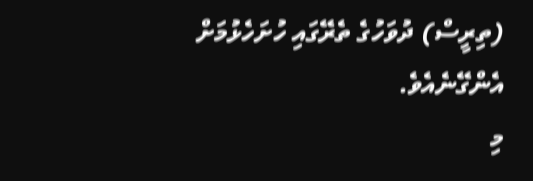(ތިރީސް) ދުވަހުގެ ތެރޭގައި ހުށަހެޅުމަށް އެންގޭނެއެވެ.
މި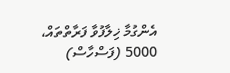އެންގުމާ ޚިލާފުވާ ފަރާތްތައް، 5000 (ފަސްހާސް)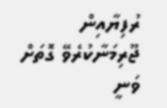ރުފިޔާއިން ޖޫރިމަނާކުރެވޭ ގޮތަށް ވަނީ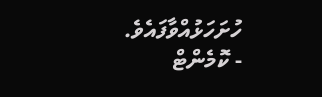ހުށަހަޅުއްވާފައެވެ.
- ކޮމެންޓް